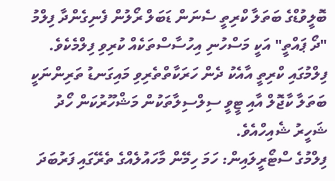ބޮލީވުޑްގެ ބަތަލާ ކްރިތީ ސެނަން ޑަބަލް ރޯލުން ފެނިގެންދާ ފިލްމު "ދޯ ޕައްތީ" އަކީ މަސްހުނި އިހުސާސްތަކެއް ކުރިވި ފިލްމެކެވެ. ފިލްމުގައި ކްރިތީ އާއެކު ދެން ހަރަކާތްތެރިވި މައިގަނޑު ތަރިންނަކީ ބަތަލާ ކާޖޮލް އާއި ޓީވީ ސިލްސިލާތަކުން މަޝްހޫރުކަން ހޯދު ޝަހީރު ޝެއިހްއެވެ.
ފިލްމުގެ ސްޓޯރީލައިން: ހަމަ ހިމޭން މާހައުލެއްގެ ތެރޭގައި ފަރުބަދަ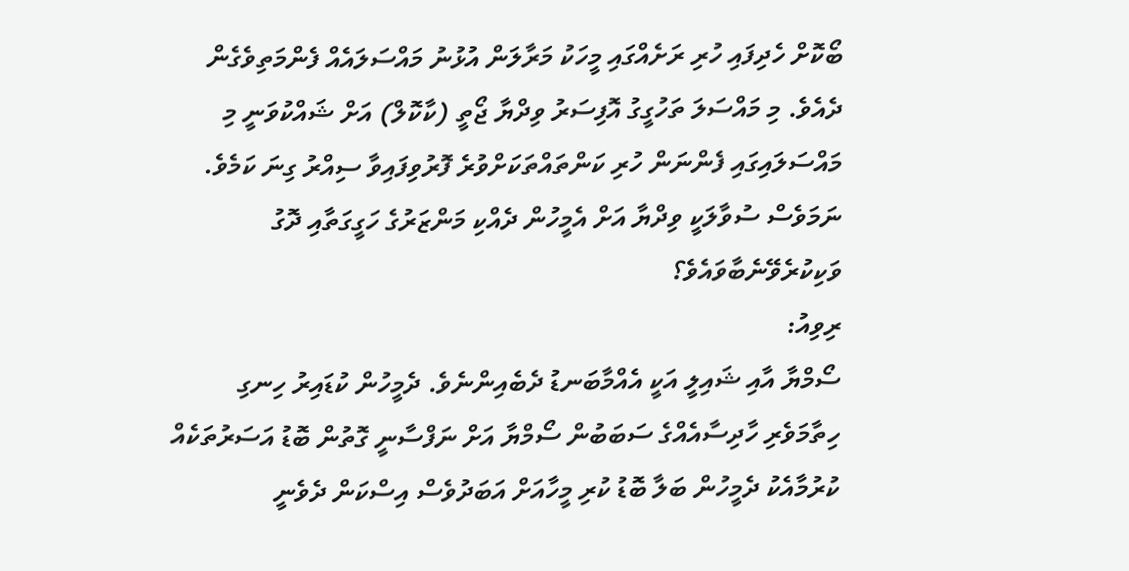ބޯކޮށް ހެދިފައި ހުރި ރަށެއްގައި މީހަކު މަރާލަން އުޅުނު މައްސަލައެއް ފެންމަތިވެގެން ދެއެވެ. މި މައްސަލަ ތަހުގީގު އޮފިސަރު ވިދްޔާ ޖޯތީ (ކާކޮލް) އަށް ޝައްކުވަނީ މި މައްސަލައިގައި ފެންނަން ހުރި ކަންތައްތަކަށްވުރެ ފޮރުވިފައިވާ ސިއްރު ގިނަ ކަމެވެ. ނަމަވެސް ސުވާލަކީ ވިދްޔާ އަށް އެމީހުން ދެއްކި މަންޒަރުގެ ހަގީގަތާއި ދޮގު ވަކިކުރެވޭނެބާވައެވެ؟
ރިވިއު:
ސޯމްޔާ އާއި ޝައިލީ އަކީ އެއްމާބަނޑު ދެބެއިންނެވެ. ދެމީހުން ކުޑައިރު ހިނގި ހިތާމަވެރި ހާދިސާއެއްގެ ސަބަބުން ސޯމްޔާ އަށް ނަފްސާނީ ގޮތުން ބޮޑު އަސަރުތަކެއް ކުރުމާއެކު ދެމީހުން ބަލާ ބޮޑު ކުރި މީހާއަށް އަބަދުވެސް އިސްކަން ދެވެނީ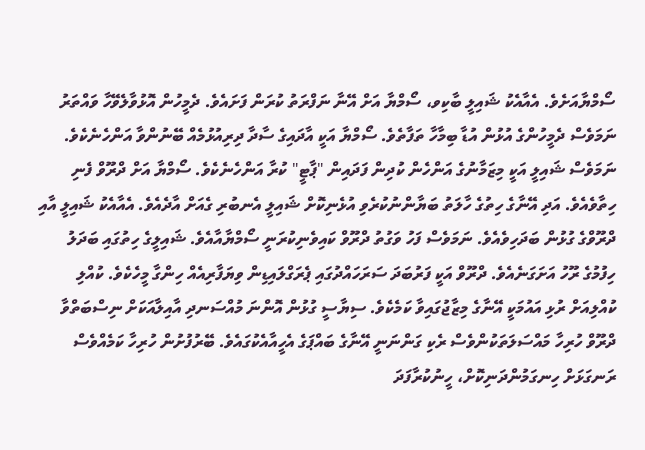ސޯމްޔާއަށެވެ. އެއާއެކު ޝައިލީ ބާކިވ، ސޯމްޔާ އަށް އޭނާ ނަފްރަތު ކުރަން ފަށައެވެ. ދެމީހުން އޮޅުވާލެވޭހާ ވައްތަރު ނަމަވެސް ދެމީހުންގެ އުޅުން އުޑާ ބިމާހާ ތަފާތެވެ. ސޯމްޔާ އަކީ އާދައިގެ ސާދާ ދިރިއުޅުމެއް ބޭނުންވާ އަންހެނެކެވެ. ނަމަވެސް ޝައިލީ އަކީ މިޒަމާނުގެ އަންހެން ކުދިން ފަދައިން "ޕާޓީ" ކުރާ އަންހެނެކެވެ. ސޯމްޔާ އަށް ދްރޫވް ފެނި ހިތާވެއެވެ. އަދި އޭނާގެ ހިތުގެ ހާލަތު ބަޔާންނުކުރެވި އުޅެނިކޮށް ޝައިލީ އެނބުރި ގެއަށް އާދެއެވެ. އެއާއެކު ޝައިލީ އާއި ދްރޫވްގެ ގުޅުން ބަދަހިވެއެވެ. ނަމަވެސް ފަހު ވަގުތު ދްރޫވް ކައިވެނިކުރަނީ ސޯމްޔާއާއެވެ. ޝައިލީގެ ހިތުގައި ބަދަލު ހިފުމުގެ ރޫހު އަށަގަނެއެވެ. ދްރޫވް އަކީ ފަރުބަދަ ސަރަހައްދުގައި ޕެރަގްލައިޑިން ވިޔަފާރިއެއް ހިންގާ މީހެކެވެ. ކުއްލި ކުއްލިއަށް ރުޅި އައުމަކީ އޭނާގެ މިޒާޖުގައިވާ ކަމެކެވެ. ސިޔާސީ ގުޅުން އޮންނަ މުއްސަނދި އާއިލާއަކަށް ނިސްބަތްވާ ދްރޫވް ހުރިހާ މައްސަލަތަކުންވެސް ރެކި ގަންނަނީ އޭނާގެ ބައްޕަގެ އެހީއާއެކުގައެވެ. ބޭރުފުށުން ހުރިހާ ކަމެއްވެސް ރަނގަޅަށް ހިނގަމުންދަނިކޮށް، ހީނުކުރާފަދަ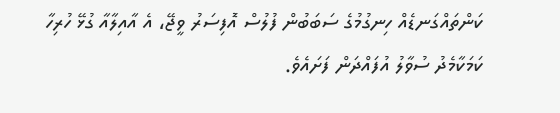ކަންތައްގަނޑެއް ހިނގުމުގެ ސަބަބުން ފުލުސް އޮފިސަރު ވީޖޭ، އެ އާއިލާއާ ގުޅޭ ހުރިހާ ކަމަކާމެދު ސުވާލު އުފައްދަން ފަށައެވެ.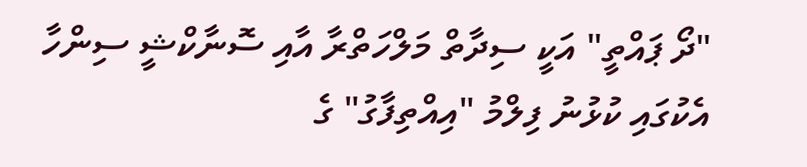"ދޯ ޕައްތީ" އަކީ ސިދާތް މަލްހަތްރާ އާއި ސޮނާކްޝީ ސިންހާ އެކުގައި ކުޅުނު ފިލްމު "އިއްތިފާގު" ގެ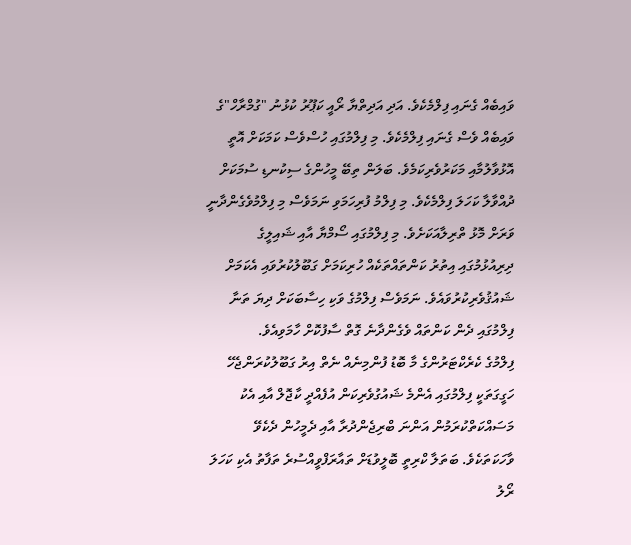ވައިބެއް ގެނައި ފިލްމެކެވެ. އަދި އަދިތްޔާ ރޯއީ ކަޕޫރު ކުޅުނު "ގުމްރާހް"ގެ ވައިބެއް ވެސް ގެނައި ފިލްމެކެވެ. މި ފިލްމުގައި ހުސްވެސް ކަމަކަށް އޮތީ އޮޅުވާލުމާއި މަކަރުވެރިކަމެވެ. ބަލަން ތިބޭ މީހުންގެ ސިކުނޑި ސުމަކަށް ދުއްވާލާ ކަހަލަ ފިލްމެކެވެ. މި ފިލްމު ފުރިހަމަވި ނަމަވެސް މި ފިލްމުވެގެންދާނީ ވަރަށް މޮޅު ތްރިލާއަކަށެވެ. މި ފިލްމުގައި ސޯމްޔާ އާއި ޝައިލީގެ ދިރިއުޅުމުގައި އިތުރު ކަންތައްތަކެއް ހުރިކަމަށް ގަބޫލުކުރުވައި އެކަމަށް ޝައުޤުވެރިކުރުވައެވެ. ނަމަވެސް ފިލްމުގެ ވަކި ހިސާބަކަށް ދިޔަ ތަނާ ފިލްމުގައި ދެން ކަންތައް ވެގެންދާނެ ގޮތް ސާފުކޮށް ހާމަވިއެވެ.
ފިލްމުގެ ކެރެކްޓަރުންގެ މާ ބޮޑު ފުންމިނެއް ނެތް އިރު ގަބޫލުކުރަންޖެހޭ ހަގީގަތަކީ ފިލްމުގައި އެންމެ ޝައުގުވެރިކަން އުފެއްދީ ކާޖޮލް އާއި އެކު މަސައްކަތްކުރަމުން އަންނަ ބްރިޖެންދުރާ އާއި ދެމީހުން ދެކެވޭ ވާހަކަތަކެވެ. ބަތަލާ ކްރިތީ ބޮލީވުޑަށް ތައާރަފްވީއްސުރެ ތަފާތު އެކި ކަހަލަ ރޯލު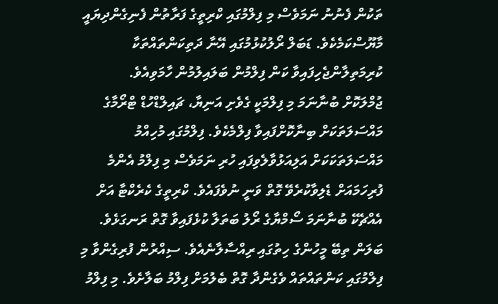ތަކުން ފެނުނު ނަމަވެސް މި ފިލްމުގައި ކްރިތީގެ ފަރާތުން ފެނިގެންދިޔައީ މާޔޫސްކަމެކެވެ. ޑަބަލް ރޯލުކުޅުމުގައި އޭނާ ދަތިކަންތައްތަކާ ކުރިމަތިލާންޖެހިފައިވާ ކަން ފިލްމުން ބަލައިލުމުން ހާމަވިއެވެ.
ޖުމްލަކޮށް ބުނާނަމަ މި ފިލްމަކީ ގެވެށި އަނިޔާ، ޗައިލްޑްހުޑް ޓްރޯމާގެ މައްސަލަތަކަށް ބިނާކޮށްފައިވާ ފިލްމެކެވެ. ފިލްމުގައި މުހިއްމު މައްސަލަތަކަކަށް އަލިއަޅުވާލެވިފައި ހުރި ނަމަވެސް މި ފިލްމު އެންމެ ފުރިހަމައަށް ޑެލިވާކުރެވޭ ގޮތް ވަނީ ނުވެފައެވެ. ކްރިތީގެ ކެރެކްޓާ އަށް އެއްޗެކޭ ބުނާނަމަ ސޯމްޔާގެ ރޯލު ބަތަލާ ކުޅެފައިވާ ގޮތް ރަނގަޅެވެ. ބަލަން ތިބޭ މީހުންގެ ހިތުގައި ރިއްސާލާނެއެވެ. ސިއްރުން ފުރިގެންވާ މި ފިލްމުގައި ކަންތައްތައް ވެގެންދާ ގޮތް ބެލުމަށް ފިލްމު ބަލާށެވެ. މި ފިލްމު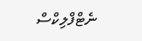ނެޓްފްލިކްސް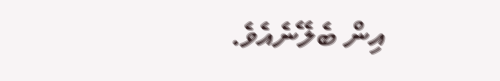އިން ބެލޭނެއެވެ.